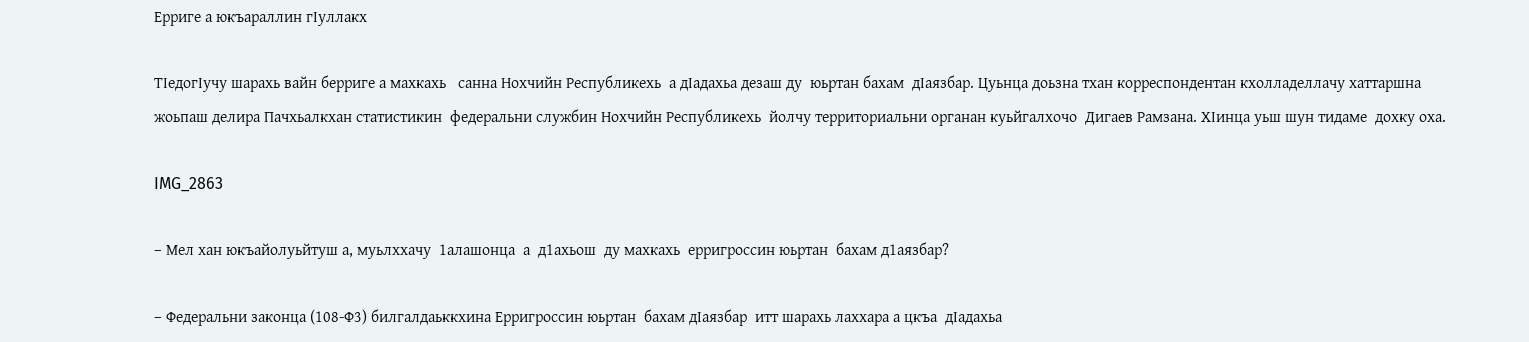Ерриге а юкъараллин гIуллакх

ТIедогIучу шарахь вайн берриге а махкахь   санна Нохчийн Республикехь  а дIадахьа дезаш ду  юьртан бахам  дIаязбар. Цуьнца доьзна тхан корреспондентан кхолладеллачу хаттаршна  жоьпаш делира Пачхьалкхан статистикин  федеральни службин Нохчийн Республикехь  йолчу территориальни органан куьйгалхочо  Дигаев Рамзана. ХIинца уьш шун тидаме  дохку оха.

IMG_2863

– Мел хан юкъайолуьйтуш а, муьлххачу  1алашонца  а  д1ахьош  ду махкахь  ерригроссин юьртан  бахам д1аязбар?

– Федеральни законца (108-Ф3) билгалдаьккхина Ерригроссин юьртан  бахам дIаязбар  итт шарахь лаххара а цкъа  дIадахьа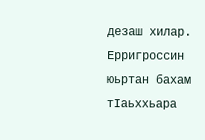дезаш хилар. Ерригроссин юьртан бахам  тIаьххьара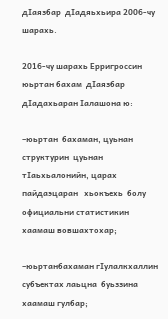дIаязбар  дIадяьхьира 2006-чу шарахь.

2016-чу шарахь Ерригроссин юьртан бахам  дIаязбар  дIадахьаран Iалашона ю:

–юьртан  бахаман, цуьнан структурин  цуьнан тIаьхьалонийн, царах пайдаэцаран   хьокъехь  болу официальни статистикин хаамаш вовшахтохар;

–юьртанбахаман гIулалкхаллин субъектах лаьцна  буьззина  хаамаш гулбар;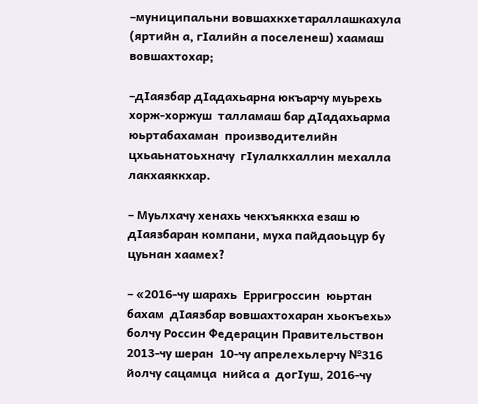–муниципальни вовшахкхетараллашкахула  (яртийн а, гIалийн а поселенеш) хаамаш вовшахтохар;

–дIаязбар дIадахьарна юкъарчу муьрехь хорж-хоржуш  талламаш бар дIадахьарма  юьртабахаман  производителийн цхьаьнатоьхначу  гIулалкхаллин мехалла  лакхаяккхар.

– Муьлхачу хенахь чекхъяккха езаш ю дIаязбаран компани, муха пайдаоьцур бу  цуьнан хаамех?

– «2016-чу шарахь  Ерригроссин  юьртан бахам  дIаязбар вовшахтохаран хьокъехь» болчу Россин Федерацин Правительствон 2013-чу шеран  10-чу апрелехьлерчу №316 йолчу сацамца  нийса а  догIуш, 2016-чу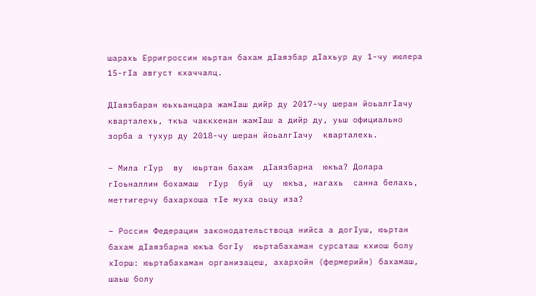шарахь Ерригроссин юьртан бахам дIаязбар дIахьур ду 1-чу июлера 15-гIа август кхаччалц.

ДIаязбаран юьхьанцара жамIаш дийр ду 2017-чу шеран йоьалгIачу кварталехь, ткъа чаккхенан жамIаш а дийр ду, уьш официально зорба а тухур ду 2018-чу шеран йоьалгIачу  кварталехь.

– Мила гIур  ву  юьртан бахам  дIаязбарна  юкъа? Долара  гIоьналлин бохамаш  гIур  буй  цу  юкъа, нагахь  санна белахь, меттигерчу бахархоша тIе муха оьцу иза?

– Россин Федерацин законодательствоца нийса а догIуш, юьртан бахам дIаязбарна юкъа богIу  юьртабахаман сурсаташ кхиош болу хIорш: юьртабахаман организацеш, ахархойн (фермерийн) бахамаш, шаьш болу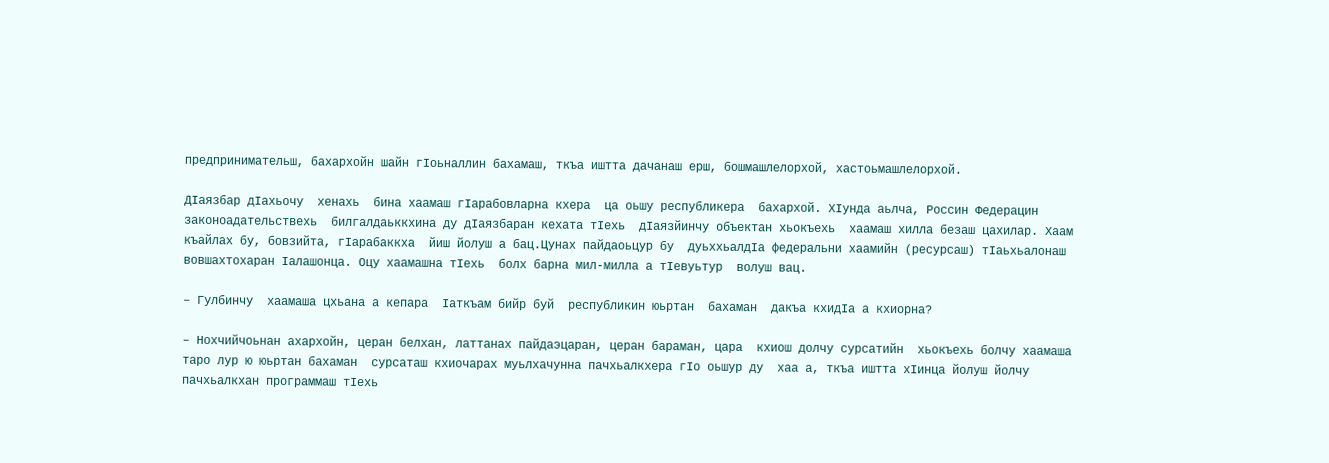предпринимательш, бахархойн шайн гIоьналлин бахамаш, ткъа иштта дачанаш ерш, бошмашлелорхой, хастоьмашлелорхой.

ДIаязбар дIахьочу  хенахь  бина хаамаш гIарабовларна кхера  ца оьшу республикера  бахархой. ХIунда аьлча, Россин Федерацин законоадательствехь  билгалдаьккхина ду дIаязбаран кехата тIехь  дIаязйинчу объектан хьокъехь  хаамаш хилла безаш цахилар. Хаам къайлах бу, бовзийта, гIарабаккха  йиш йолуш а бац.Цунах пайдаоьцур бу  дуьххьалдIа федеральни хаамийн (ресурсаш) тIаьхьалонаш  вовшахтохаран Iалашонца. Оцу хаамашна тIехь  болх барна мил-милла а тIевуьтур  волуш вац.

– Гулбинчу  хаамаша цхьана а кепара  Iаткъам бийр буй  республикин юьртан  бахаман  дакъа кхидIа а кхиорна?

– Нохчийчоьнан ахархойн, церан белхан, латтанах пайдаэцаран, церан бараман, цара  кхиош долчу сурсатийн  хьокъехь болчу хаамаша таро лур ю юьртан бахаман  сурсаташ кхиочарах муьлхачунна пачхьалкхера гIо оьшур ду  хаа а, ткъа иштта хIинца йолуш йолчу пачхьалкхан программаш тIехь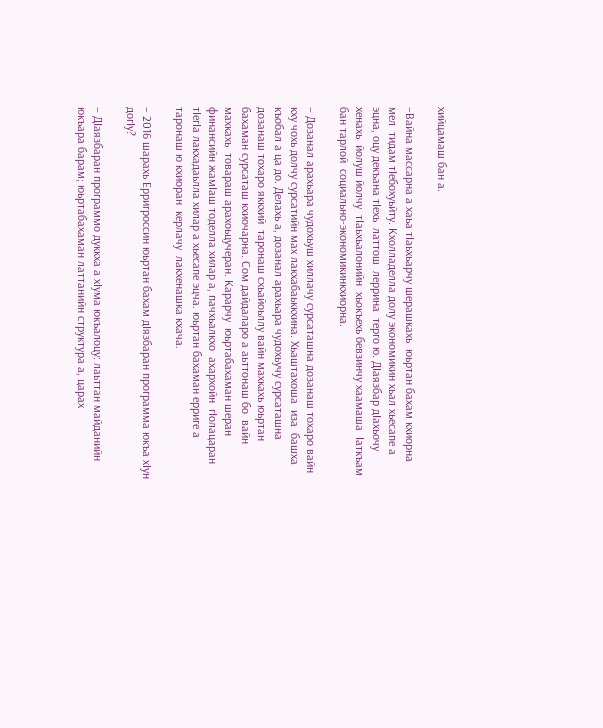хийцамаш бан а.

–Вайна массарна а хаьа тIаьхьарчу шерашкахь  юьртан бахам кхиорна  мел  тидам тIебохуьйту. Кхолладелла долу экономикин хьал хьесапе а эцна, оцу декъана тIехь  латтош  леррина  терго ю. ДIаязбар дIахьочу хенахь  йолуш йолчу  тIаьхьалонийн  хьокъехь бевзинчу хаамаша  Iаткъам  бан тарлой  социально-экономикинкхиорна.

– Дозанал арахьара чудохьуш хиллачу сурсаташна дозанаш тохаро вайн кху чохь долчу сурсатийн мах лакхабаьккхина. Хьаштахоша  иза  башха  къобал а ца до. Делахь а, дозанал арахьара чудохьучу сурсаташна  дозанаш тохаро яккхий  таронаш схьайоьллу вайн махкахь юьртан бахаман сурсаташ кхиочарна. Сом дайдаларо а аьттонаш бо  вайн  махкахь  товараш арахоьцучеран. Карарчу  юьртабахаман шеран  финансийн жамIаш тоделла хилар а, пачхьалкхо  ахархойн  гIолацаран тIегIа лакхадаьлла хилар а хьесапе эцча. юьртан бахаман ерриге а таронаш ю кхиоран  керлачу  лакхенашка кхача.

– 2016 шарахь Ерригроссин юьртан бахам дIязбаран программа юкъа хIун догIу?

– ДIаязбаран программо дуккха а хIума юкъалоцу: лаьттан майданийн  юкъара барам; юьртабахаман латтанийн структура а, царах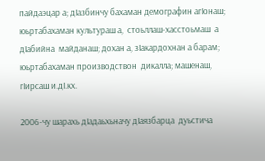пайдаэцар а; дIазбинчу бахаман демографин агIонаш; юьртабахаман культураш а,  стоьллаш-хасстоьмаш  а дIабийна  майданаш; дохан а, зIакардохнан а барам; юьртабахаман производствон  дикалла; машенаш, гIирсаш и.дI.кх.

2006-чу шарахь дIадаьхьначу дIаязбарца  дуьстича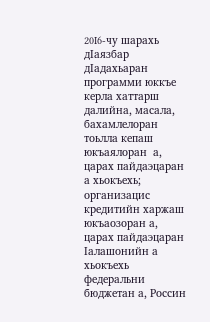20I6-чу шарахь дIаязбар  дIадахьаран программи юккъе керла хаттарш далийна, масала, бахамлелоран тоьлла кепаш юкъаялоран  а, царах пайдаэцаран а хьокъехь; организацис кредитийн харжаш юкъаозоран а, царах пайдаэцаран Iалашонийн а  хьокъехь федеральни бюджетан а, Россин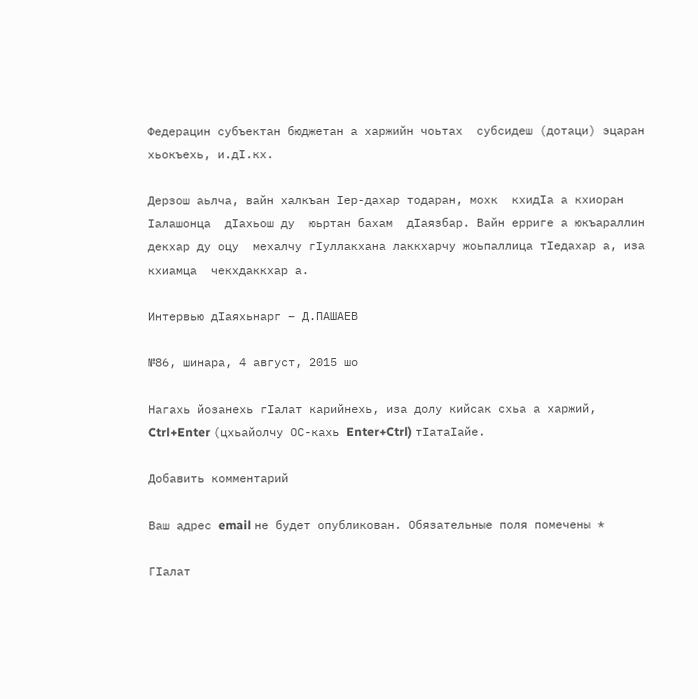Федерацин субъектан бюджетан а харжийн чоьтах  субсидеш (дотаци) эцаран хьокъехь, и.дI.кх.

Дерзош аьлча, вайн халкъан Iер-дахар тодаран, мохк  кхидIа а кхиоран Iалашонца  дIахьош ду  юьртан бахам  дIаязбар. Вайн ерриге а юкъараллин декхар ду оцу  мехалчу гIуллакхана лаккхарчу жоьпаллица тIедахар а, иза кхиамца  чекхдаккхар а.

Интервью дIаяхьнарг – Д.ПАШАЕВ

№86, шинара, 4 август, 2015 шо

Нагахь йозанехь гIалат карийнехь, иза долу кийсак схьа а харжий, Ctrl+Enter (цхьайолчу ОС-кахь Enter+Ctrl) тIатаIайе.

Добавить комментарий

Ваш адрес email не будет опубликован. Обязательные поля помечены *

ГIалат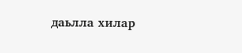даьлла хилар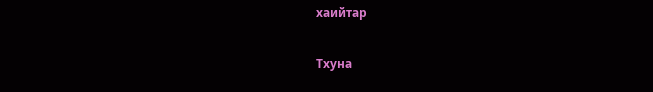хаийтар

Тхуна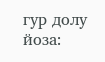гур долу йоза: